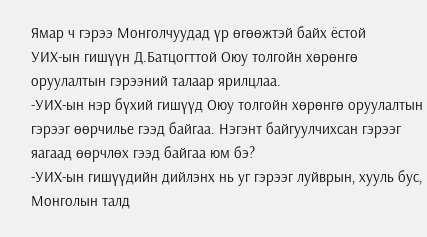Ямар ч гэрээ Монголчуудад үр өгөөжтэй байх ёстой
УИХ-ын гишүүн Д.Батцогттой Оюу толгойн хөрөнгө оруулалтын гэрээний талаар ярилцлаа.
-УИХ-ын нэр бүхий гишүүд Оюу толгойн хөрөнгө оруулалтын гэрээг өөрчилье гээд байгаа. Нэгэнт байгуулчихсан гэрээг яагаад өөрчлөх гээд байгаа юм бэ?
-УИХ-ын гишүүдийн дийлэнх нь уг гэрээг луйврын, хууль бус, Монголын талд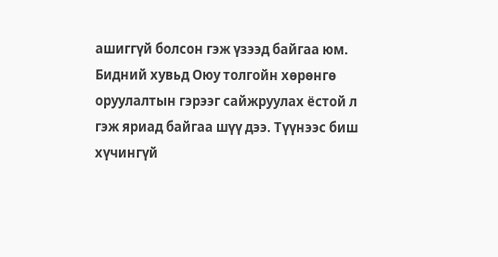ашиггүй болсон гэж үзээд байгаа юм.
Бидний хувьд Оюу толгойн хөрөнгө оруулалтын гэрээг сайжруулах ёстой л гэж яриад байгаа шүү дээ. Түүнээс биш хүчингүй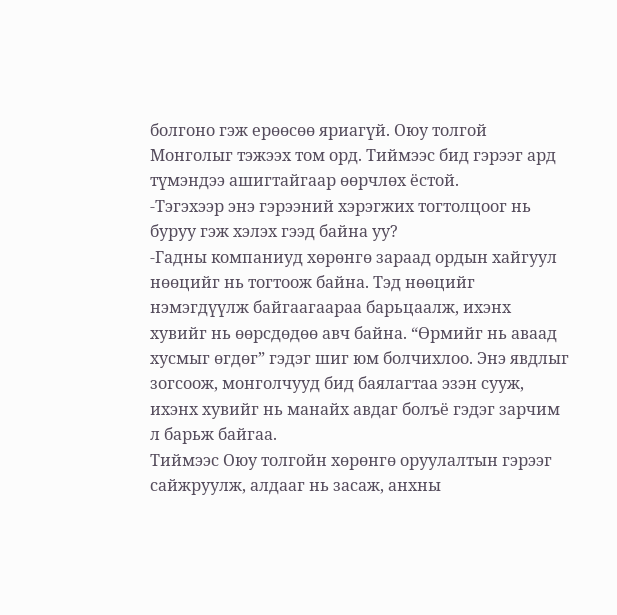болгоно гэж ерөөсөө яриагүй. Оюу толгой Монголыг тэжээх том орд. Тиймээс бид гэрээг ард түмэндээ ашигтайгаар өөрчлөх ёстой.
-Тэгэхээр энэ гэрээний хэрэгжих тогтолцоог нь буруу гэж хэлэх гээд байна уу?
-Гадны компаниуд хөрөнгө зараад ордын хайгуул нөөцийг нь тогтоож байна. Тэд нөөцийг нэмэгдүүлж байгаагаараа барьцаалж, ихэнх хувийг нь өөрсдөдөө авч байна. “Өрмийг нь аваад хусмыг өгдөг” гэдэг шиг юм болчихлоо. Энэ явдлыг зогсоож, монголчууд бид баялагтаа эзэн сууж, ихэнх хувийг нь манайх авдаг болъё гэдэг зарчим л барьж байгаа.
Тиймээс Оюу толгойн хөрөнгө оруулалтын гэрээг сайжруулж, алдааг нь засаж, анхны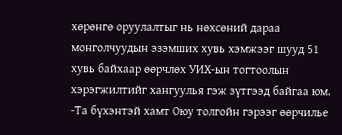хөрөнгө оруулалтыг нь нөхсөний дараа монголчуудын эзэмших хувь хэмжээг шууд 51 хувь байхаар өөрчлөх УИХ-ын тогтоолын хэрэгжилтийг хангуулья гэж зүтгээд байгаа юм.
-Та бүхэнтэй хамт Оюу толгойн гэрээг өөрчилье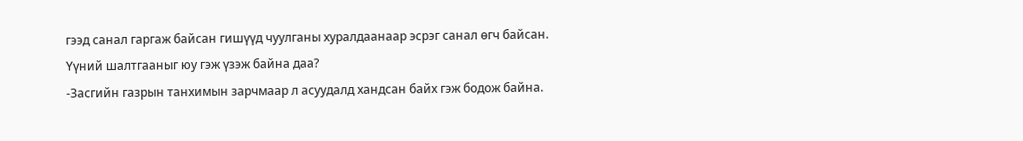гээд санал гаргаж байсан гишүүд чуулганы хуралдаанаар эсрэг санал өгч байсан. Үүний шалтгааныг юу гэж үзэж байна даа?
-Засгийн газрын танхимын зарчмаар л асуудалд хандсан байх гэж бодож байна.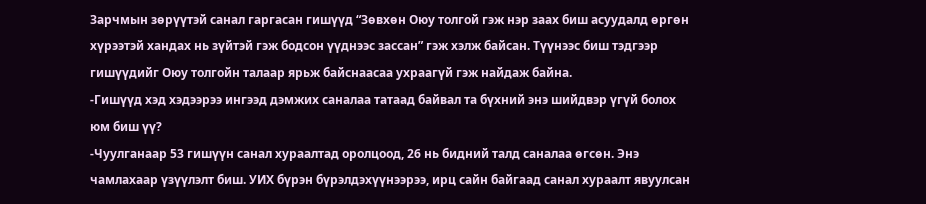Зарчмын зөрүүтэй санал гаргасан гишүүд “Зөвхөн Оюу толгой гэж нэр заах биш асуудалд өргөн хүрээтэй хандах нь зүйтэй гэж бодсон үүднээс зассан” гэж хэлж байсан. Түүнээс биш тэдгээр гишүүдийг Оюу толгойн талаар ярьж байснаасаа ухраагүй гэж найдаж байна.
-Гишүүд хэд хэдээрээ ингээд дэмжих саналаа татаад байвал та бүхний энэ шийдвэр үгүй болох юм биш үү?
-Чуулганаар 53 гишүүн санал хураалтад оролцоод, 26 нь бидний талд саналаа өгсөн. Энэ чамлахаар үзүүлэлт биш. УИХ бүрэн бүрэлдэхүүнээрээ, ирц сайн байгаад санал хураалт явуулсан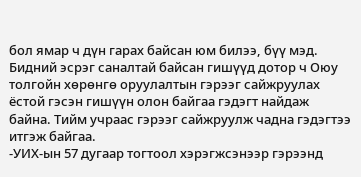бол ямар ч дүн гарах байсан юм билээ, бүү мэд. Бидний эсрэг саналтай байсан гишүүд дотор ч Оюу толгойн хөрөнгө оруулалтын гэрээг сайжруулах ёстой гэсэн гишүүн олон байгаа гэдэгт найдаж байна. Тийм учраас гэрээг сайжруулж чадна гэдэгтээ итгэж байгаа.
-УИХ-ын 57 дугаар тогтоол хэрэгжсэнээр гэрээнд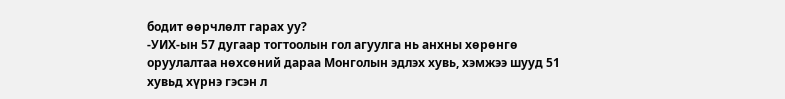бодит өөрчлөлт гарах уу?
-УИХ-ын 57 дугаар тогтоолын гол агуулга нь анхны хөрөнгө оруулалтаа нөхсөний дараа Монголын эдлэх хувь, хэмжээ шууд 51 хувьд хүрнэ гэсэн л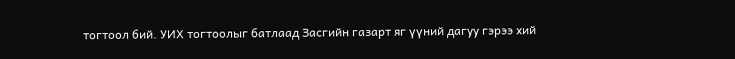тогтоол бий. УИХ тогтоолыг батлаад Засгийн газарт яг үүний дагуу гэрээ хий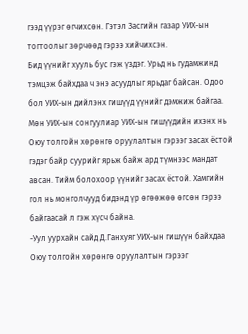гээд үүрэг өгчихсөн. Гэтэл Засгийн газар УИХ-ын тогтоолыг зөрчөөд гэрээ хийчихсэн.
Бид үүнийг хууль бус гэж үздэг. Урьд нь гудамжинд тэмцэж байхдаа ч энэ асуудлыг ярьдаг байсан. Одоо бол УИХ-ын дийлэнх гишүүд үүнийг дэмжиж байгаа. Мөн УИХ-ын сонгуулиар УИХ-ын гишүүдийн ихэнх нь Оюу толгойн хөрөнгө оруулалтын гэрээг засах ёстой гэдэг байр суурийг ярьж байж ард түмнээс мандат авсан. Тийм болохоор үүнийг засах ёстой. Хамгийн гол нь монголчууд бидэнд үр өгөөжөө өгсөн гэрээ байгаасай л гэж хүсч байна.
-Уул уурхайн сайд Д.Ганхуяг УИХ-ын гишүүн байхдаа Оюу толгойн хөрөнгө оруулалтын гэрээг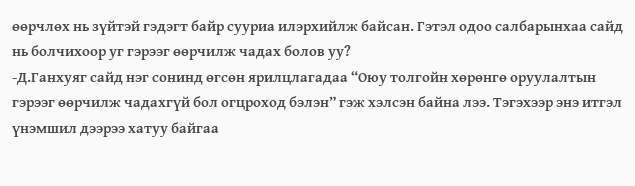өөрчлөх нь зүйтэй гэдэгт байр сууриа илэрхийлж байсан. Гэтэл одоо салбарынхаа сайд нь болчихоор уг гэрээг өөрчилж чадах болов уу?
-Д.Ганхуяг сайд нэг сонинд өгсөн ярилцлагадаа “Оюу толгойн хөрөнгө оруулалтын гэрээг өөрчилж чадахгүй бол огцроход бэлэн” гэж хэлсэн байна лээ. Тэгэхээр энэ итгэл үнэмшил дээрээ хатуу байгаа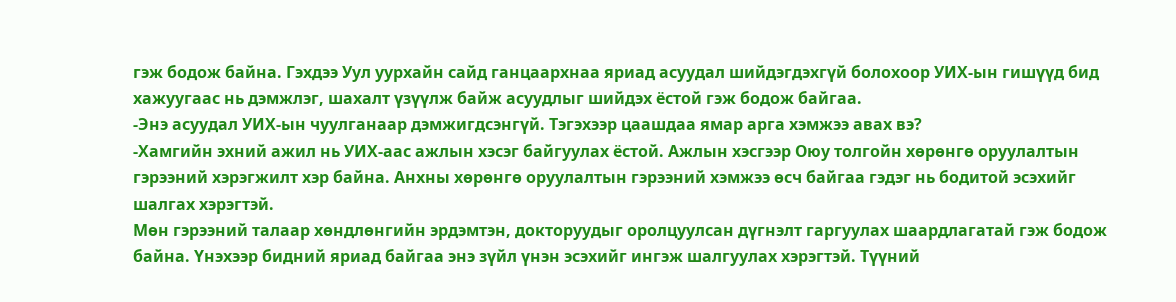гэж бодож байна. Гэхдээ Уул уурхайн сайд ганцаархнаа яриад асуудал шийдэгдэхгүй болохоор УИХ-ын гишүүд бид хажуугаас нь дэмжлэг, шахалт үзүүлж байж асуудлыг шийдэх ёстой гэж бодож байгаа.
-Энэ асуудал УИХ-ын чуулганаар дэмжигдсэнгүй. Тэгэхээр цаашдаа ямар арга хэмжээ авах вэ?
-Хамгийн эхний ажил нь УИХ-аас ажлын хэсэг байгуулах ёстой. Ажлын хэсгээр Оюу толгойн хөрөнгө оруулалтын гэрээний хэрэгжилт хэр байна. Анхны хөрөнгө оруулалтын гэрээний хэмжээ өсч байгаа гэдэг нь бодитой эсэхийг шалгах хэрэгтэй.
Мөн гэрээний талаар хөндлөнгийн эрдэмтэн, докторуудыг оролцуулсан дүгнэлт гаргуулах шаардлагатай гэж бодож байна. Үнэхээр бидний яриад байгаа энэ зүйл үнэн эсэхийг ингэж шалгуулах хэрэгтэй. Түүний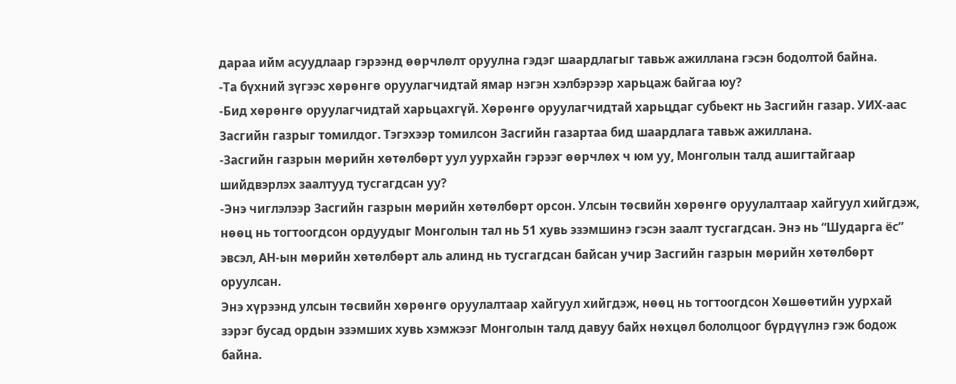дараа ийм асуудлаар гэрээнд өөрчлөлт оруулна гэдэг шаардлагыг тавьж ажиллана гэсэн бодолтой байна.
-Та бүхний зүгээс хөрөнгө оруулагчидтай ямар нэгэн хэлбэрээр харьцаж байгаа юу?
-Бид хөрөнгө оруулагчидтай харьцахгүй. Хөрөнгө оруулагчидтай харьцдаг субьект нь Засгийн газар. УИХ-аас Засгийн газрыг томилдог. Тэгэхээр томилсон Засгийн газартаа бид шаардлага тавьж ажиллана.
-Засгийн газрын мөрийн хөтөлбөрт уул уурхайн гэрээг өөрчлөх ч юм уу, Монголын талд ашигтайгаар шийдвэрлэх заалтууд тусгагдсан уу?
-Энэ чиглэлээр Засгийн газрын мөрийн хөтөлбөрт орсон. Улсын төсвийн хөрөнгө оруулалтаар хайгуул хийгдэж, нөөц нь тогтоогдсон ордуудыг Монголын тал нь 51 хувь эзэмшинэ гэсэн заалт тусгагдсан. Энэ нь “Шударга ёс” эвсэл, АН-ын мөрийн хөтөлбөрт аль алинд нь тусгагдсан байсан учир Засгийн газрын мөрийн хөтөлбөрт оруулсан.
Энэ хүрээнд улсын төсвийн хөрөнгө оруулалтаар хайгуул хийгдэж, нөөц нь тогтоогдсон Хөшөөтийн уурхай зэрэг бусад ордын эзэмших хувь хэмжээг Монголын талд давуу байх нөхцөл бололцоог бүрдүүлнэ гэж бодож байна.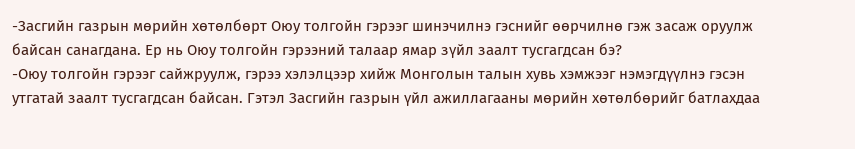-Засгийн газрын мөрийн хөтөлбөрт Оюу толгойн гэрээг шинэчилнэ гэснийг өөрчилнө гэж засаж оруулж байсан санагдана. Ер нь Оюу толгойн гэрээний талаар ямар зүйл заалт тусгагдсан бэ?
-Оюу толгойн гэрээг сайжруулж, гэрээ хэлэлцээр хийж Монголын талын хувь хэмжээг нэмэгдүүлнэ гэсэн утгатай заалт тусгагдсан байсан. Гэтэл Засгийн газрын үйл ажиллагааны мөрийн хөтөлбөрийг батлахдаа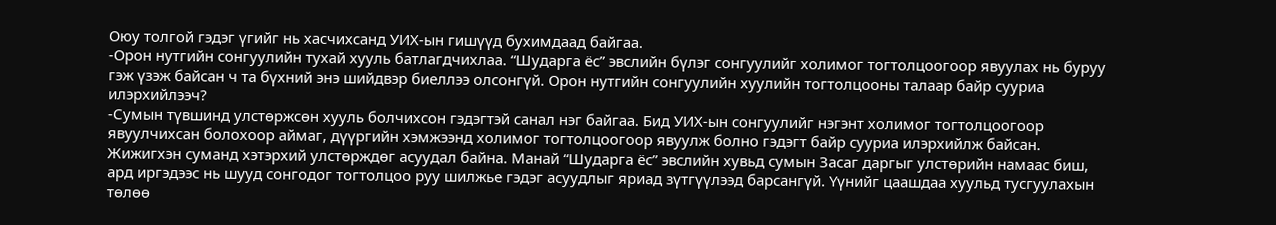Оюу толгой гэдэг үгийг нь хасчихсанд УИХ-ын гишүүд бухимдаад байгаа.
-Орон нутгийн сонгуулийн тухай хууль батлагдчихлаа. “Шударга ёс” эвслийн бүлэг сонгуулийг холимог тогтолцоогоор явуулах нь буруу гэж үзэж байсан ч та бүхний энэ шийдвэр биеллээ олсонгүй. Орон нутгийн сонгуулийн хуулийн тогтолцооны талаар байр сууриа илэрхийлээч?
-Сумын түвшинд улстөржсөн хууль болчихсон гэдэгтэй санал нэг байгаа. Бид УИХ-ын сонгуулийг нэгэнт холимог тогтолцоогоор явуулчихсан болохоор аймаг, дүүргийн хэмжээнд холимог тогтолцоогоор явуулж болно гэдэгт байр сууриа илэрхийлж байсан.
Жижигхэн суманд хэтэрхий улстөрждөг асуудал байна. Манай “Шударга ёс” эвслийн хувьд сумын Засаг даргыг улстөрийн намаас биш, ард иргэдээс нь шууд сонгодог тогтолцоо руу шилжье гэдэг асуудлыг яриад зүтгүүлээд барсангүй. Үүнийг цаашдаа хуульд тусгуулахын төлөө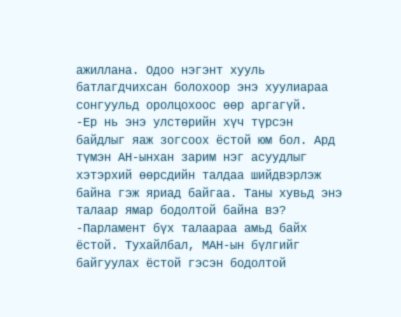ажиллана. Одоо нэгэнт хууль батлагдчихсан болохоор энэ хуулиараа сонгуульд оролцохоос өөр аргагүй.
-Ер нь энэ улстөрийн хүч түрсэн байдлыг яаж зогсоох ёстой юм бол. Ард түмэн АН-ынхан зарим нэг асуудлыг хэтэрхий өөрсдийн талдаа шийдвэрлэж байна гэж яриад байгаа. Таны хувьд энэ талаар ямар бодолтой байна вэ?
-Парламент бүх талаараа амьд байх ёстой. Тухайлбал, МАН-ын бүлгийг байгуулах ёстой гэсэн бодолтой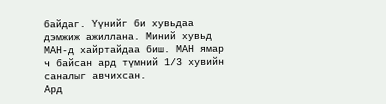байдаг. Үүнийг би хувьдаа дэмжиж ажиллана. Миний хувьд МАН-д хайртайдаа биш. МАН ямар ч байсан ард түмний 1/3 хувийн саналыг авчихсан.
Ард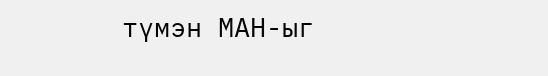түмэн МАН-ыг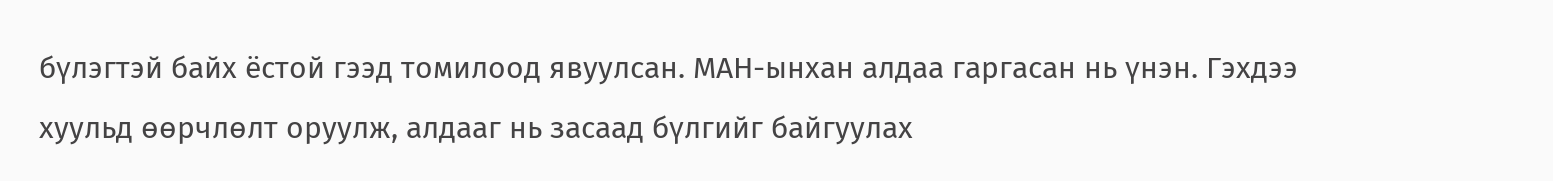бүлэгтэй байх ёстой гээд томилоод явуулсан. МАН-ынхан алдаа гаргасан нь үнэн. Гэхдээ хуульд өөрчлөлт оруулж, алдааг нь засаад бүлгийг байгуулах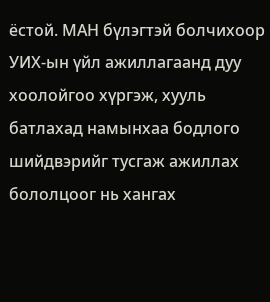ёстой. МАН бүлэгтэй болчихоор УИХ-ын үйл ажиллагаанд дуу хоолойгоо хүргэж, хууль батлахад намынхаа бодлого шийдвэрийг тусгаж ажиллах бололцоог нь хангах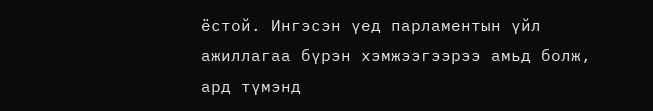ёстой. Ингэсэн үед парламентын үйл ажиллагаа бүрэн хэмжээгээрээ амьд болж, ард түмэнд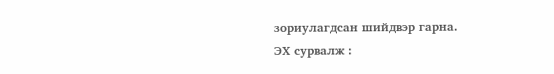зориулагдсан шийдвэр гарна.
ЭХ сурвалж :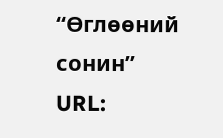“Өглөөний сонин”
URL: